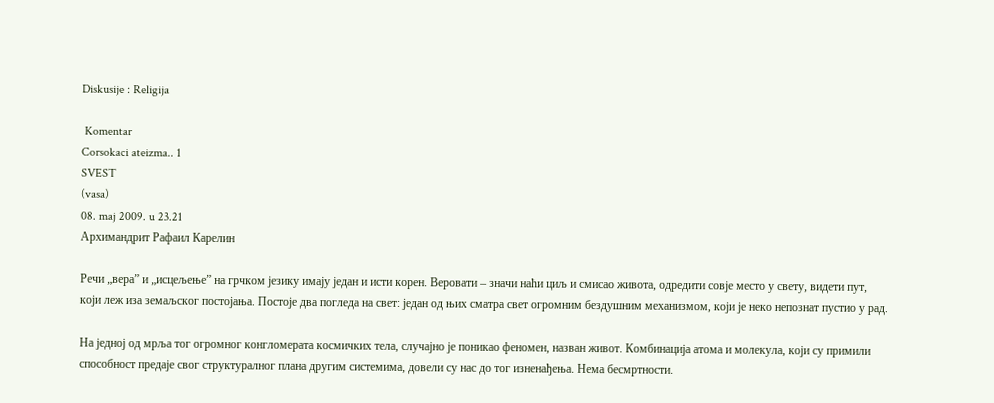Diskusije : Religija

 Komentar
Corsokaci ateizma.. 1
SVEST
(vasa)
08. maj 2009. u 23.21
Архимандрит Рафаил Карелин

Речи „вера” и „исцељење” на грчком језику имају један и исти корен. Веровати – значи наћи циљ и смисао живота, одредити совје место у свету, видети пут, који леж иза земаљског постојања. Постоје два погледа на свет: један од њих сматра свет огромним бездушним механизмом, који је неко непознат пустио у рад.

На једној од мрља тог огромног конгломерата космичких тела, случајно је поникао феномен, назван живот. Комбинација атома и молекула, који су примили способност предаје свог структуралног плана другим системима, довели су нас до тог изненађења. Нема бесмртности.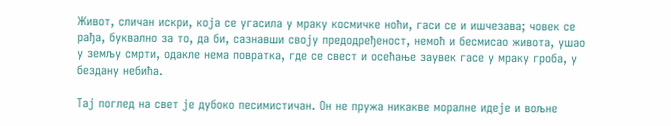Живот, сличан искри, која се угасила у мраку космичке ноћи, гаси се и ишчезава; човек се рађа, буквално за то, да би, сазнавши своју предодређеност, немоћ и бесмисао живота, ушао у земљу смрти, одакле нема повратка, где се свест и осећање заувек гасе у мраку гроба, у бездану небића.

Тај поглед на свет је дубоко песимистичан. Он не пружа никакве моралне идеје и вољне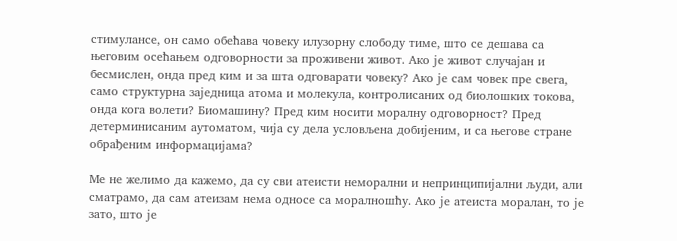стимулансе, он само обећава човеку илузорну слободу тиме, што се дешава са његовим осећањем одговорности за проживени живот. Ако је живот случајан и бесмислен, онда пред ким и за шта одговарати човеку? Ако је сам човек пре свега, само структурна заједница атома и молекула, контролисаних од биолошких токова, онда кога волети? Биомашину? Пред ким носити моралну одговорност? Пред детерминисаним аутоматом, чија су дела условљена добијеним, и са његове стране обрађеним информацијама?

Ме не желимо да кажемо, да су сви атеисти неморални и непринципијални људи, али сматрамо, да сам атеизам нема односе са моралношћу. Ако је атеиста моралан, то је зато, што је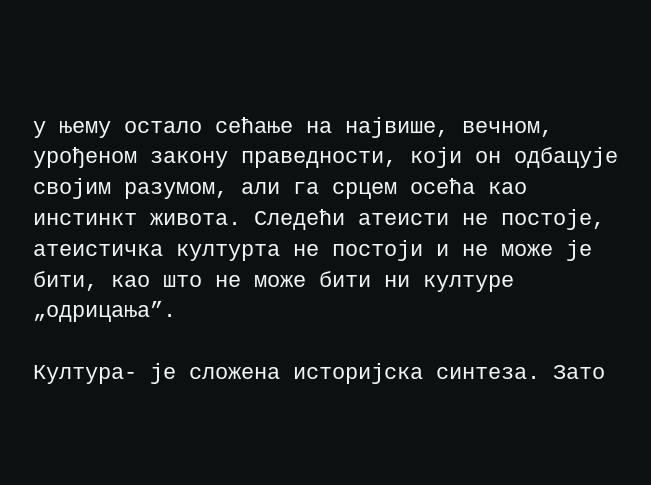у њему остало сећање на највише, вечном, урођеном закону праведности, који он одбацује својим разумом, али га срцем осећа као инстинкт живота. Следећи атеисти не постоје, атеистичка културта не постоји и не може је бити, као што не може бити ни културе „одрицања”.

Култура- је сложена историјска синтеза. Зато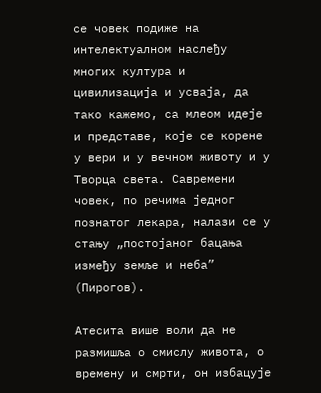се човек подиже на интелектуалном наслеђу многих култура и цивилизација и усваја, да тако кажемо, са млеом идеје и представе, које се корене у вери и у вечном животу и у Творца света. Савремени човек, по речима једног познатог лекара, налази се у стању „постојаног бацања између земље и неба” (Пирогов).

Атесита више воли да не размишља о смислу живота, о времену и смрти, он избацује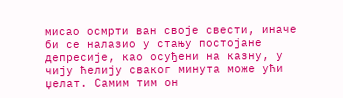мисао осмрти ван своје свести, иначе би се налазио у стању постојане депресије, као осуђени на казну, у чију ћелију сваког минута може ући џелат. Самим тим он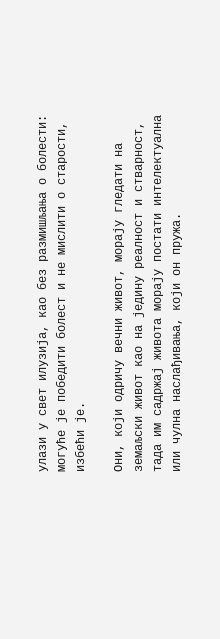улази у свет илузија, као без размишљања о болести: могуће је победити болест и не мислити о старости, избећи је.

Они, који одричу вечни живот, морају гледати на земаљски живот као на једину реалност и стварност, тада им садржај живота морају постати интелектуална или чулна наслађивања, који он пружа.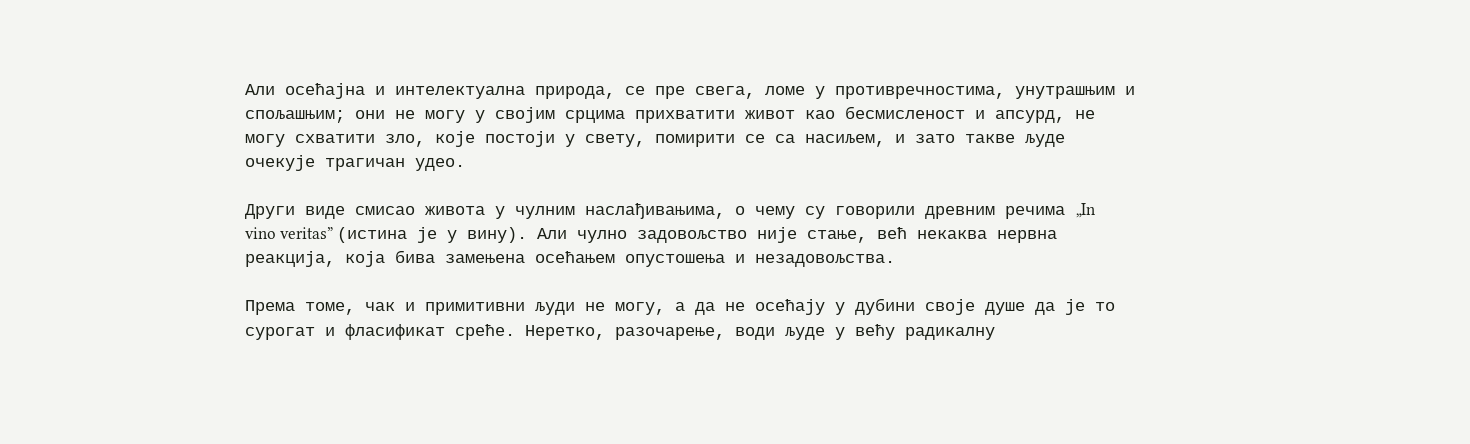Али осећајна и интелектуална природа, се пре свега, ломе у противречностима, унутрашњим и спољашњим; они не могу у својим срцима прихватити живот као бесмисленост и апсурд, не могу схватити зло, које постоји у свету, помирити се са насиљем, и зато такве људе очекује трагичан удео.

Други виде смисао живота у чулним наслађивањима, о чему су говорили древним речима „In vino veritas” (истина је у вину). Али чулно задовољство није стање, већ некаква нервна реакција, која бива замењена осећањем опустошења и незадовољства.

Према томе, чак и примитивни људи не могу, а да не осећају у дубини своје душе да је то сурогат и фласификат среће. Неретко, разочарење, води људе у већу радикалну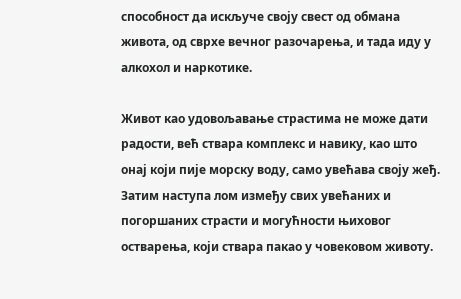способност да искључе своју свест од обмана живота, од сврхе вечног разочарења, и тада иду у алкохол и наркотике.

Живот као удовољавање страстима не може дати радости, већ ствара комплекс и навику, као што онај који пије морску воду, само увећава своју жеђ. Затим наступа лом између свих увећаних и погоршаних страсти и могућности њиховог остварења, који ствара пакао у човековом животу.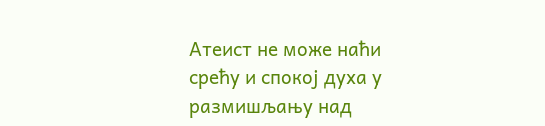Атеист не може наћи срећу и спокој духа у размишљању над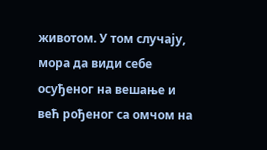животом. У том случају, мора да види себе осуђеног на вешање и већ рођеног са омчом на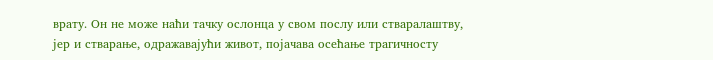врату. Он не може наћи тачку ослонца у свом послу или стваралаштву, јер и стварање, одражавајући живот, појачава осећање трагичносту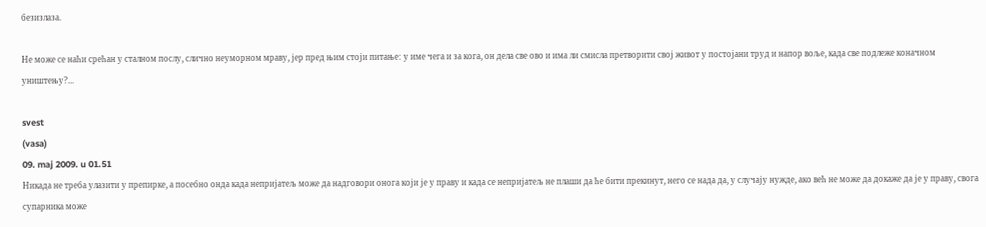безизлаза.

Не може се наћи срећан у сталном послу, слично неуморном мраву, јер пред њим стоји питање: у име чега и за кога, он дела све ово и има ли смисла претворити свој живот у постојани труд и напор воље, када све подлеже коначном уништењу?...

svest
(vasa)
09. maj 2009. u 01.51
Никада не треба улазити у препирке, а посебно онда када непријатељ може да надговори онога који је у праву и када се непријатељ не плаши да ће бити прекинут, него се нада да, у случају нужде, ако већ не може да докаже да је у праву, свога супарника може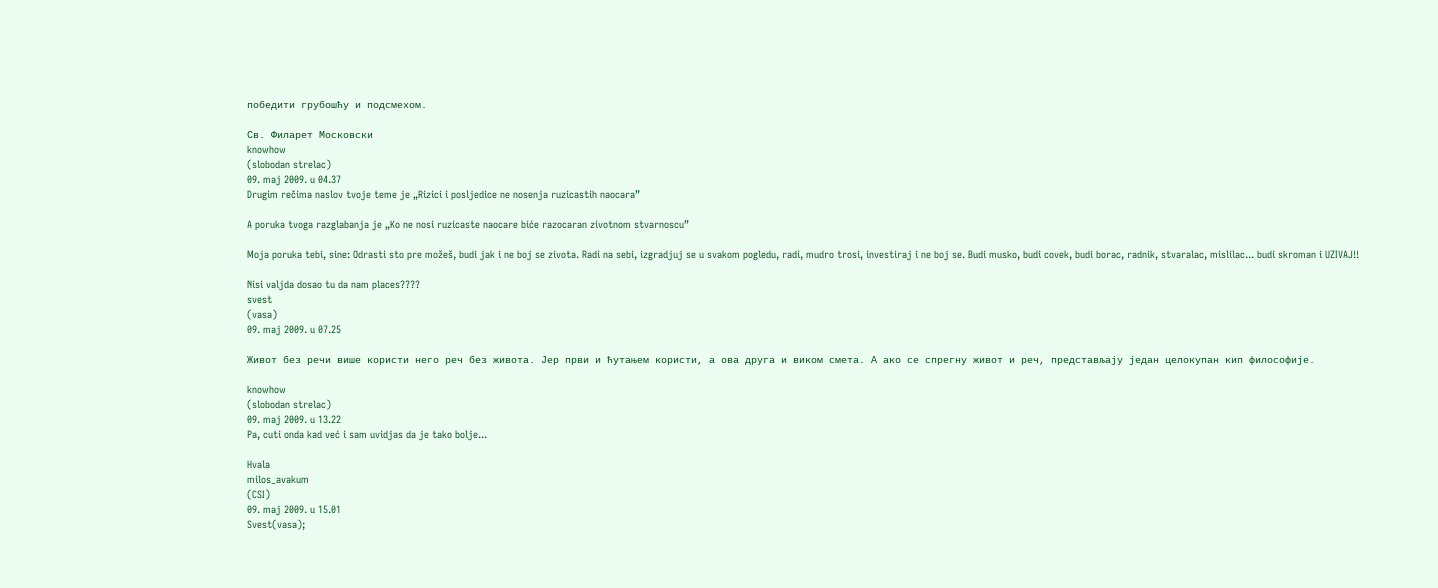победити грубошћу и подсмехом.

Св. Филарет Московски
knowhow
(slobodan strelac)
09. maj 2009. u 04.37
Drugim rečima naslov tvoje teme je „Rizici i posljedice ne nosenja ruzicastih naocara”

A poruka tvoga razglabanja je „Ko ne nosi ruzicaste naocare biće razocaran zivotnom stvarnoscu”

Moja poruka tebi, sine: Odrasti sto pre možeš, budi jak i ne boj se zivota. Radi na sebi, izgradjuj se u svakom pogledu, radi, mudro trosi, investiraj i ne boj se. Budi musko, budi covek, budi borac, radnik, stvaralac, mislilac... budi skroman i UZIVAJ!!

Nisi valjda dosao tu da nam places????
svest
(vasa)
09. maj 2009. u 07.25

Живот без речи више користи него реч без живота. Јер први и ћутањем користи, а ова друга и виком смета. А ако се спрегну живот и реч, представљају један целокупан кип философије.

knowhow
(slobodan strelac)
09. maj 2009. u 13.22
Pa, cuti onda kad već i sam uvidjas da je tako bolje...

Hvala
milos_avakum
(CSI)
09. maj 2009. u 15.01
Svest(vasa);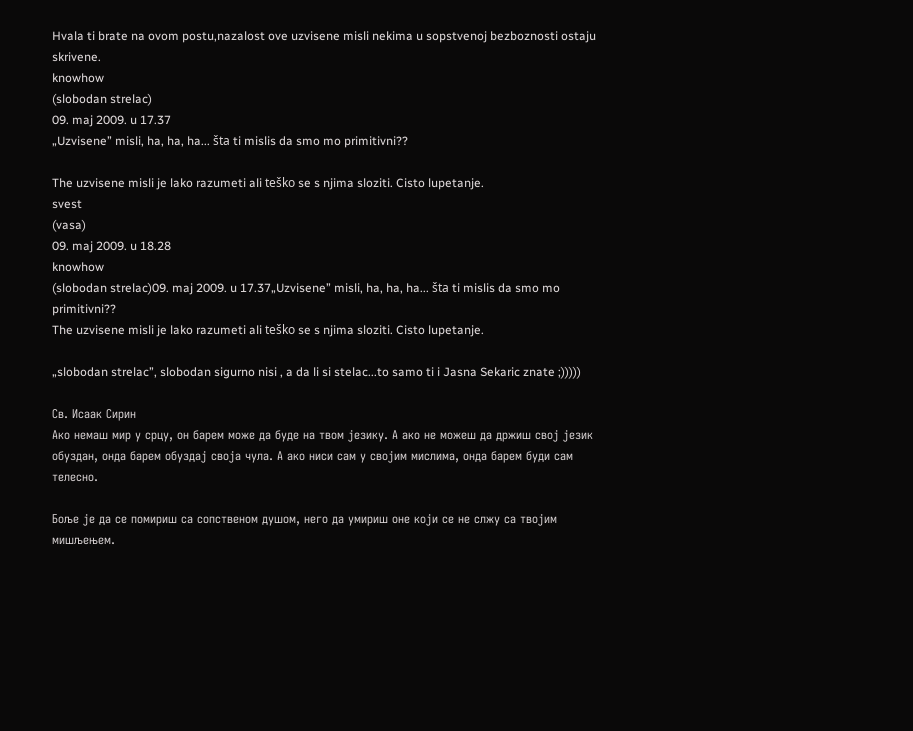Hvala ti brate na ovom postu,nazalost ove uzvisene misli nekima u sopstvenoj bezboznosti ostaju skrivene.
knowhow
(slobodan strelac)
09. maj 2009. u 17.37
„Uzvisene” misli, ha, ha, ha... šta ti mislis da smo mo primitivni??

The uzvisene misli je lako razumeti ali teško se s njima sloziti. Cisto lupetanje.
svest
(vasa)
09. maj 2009. u 18.28
knowhow
(slobodan strelac)09. maj 2009. u 17.37„Uzvisene” misli, ha, ha, ha... šta ti mislis da smo mo primitivni??
The uzvisene misli je lako razumeti ali teško se s njima sloziti. Cisto lupetanje.

„slobodan strelac”, slobodan sigurno nisi , a da li si stelac...to samo ti i Jasna Sekaric znate ;)))))

Св. Исаак Сирин
Ако немаш мир у срцу, он барем може да буде на твом језику. А ако не можеш да држиш свој језик обуздан, онда барем обуздај своја чула. А ако ниси сам у својим мислима, онда барем буди сам телесно.

Боље је да се помириш са сопственом душом, него да умириш оне који се не слжу са твојим мишљењем.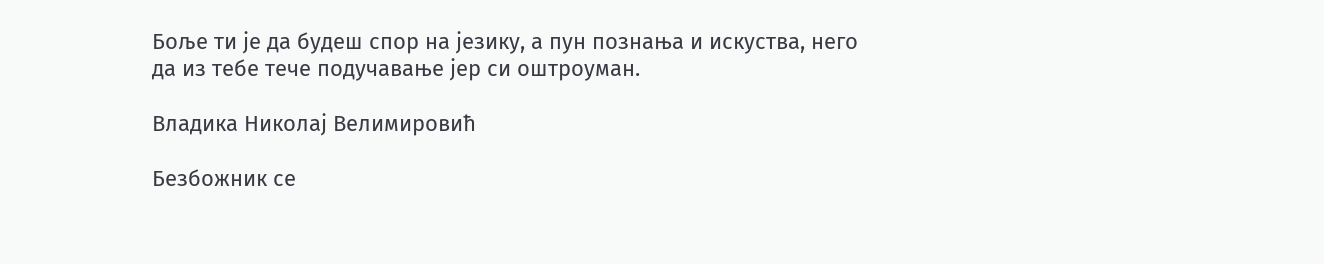Боље ти је да будеш спор на језику, а пун познања и искуства, него да из тебе тече подучавање јер си оштроуман.

Владика Николај Велимировић

Безбожник се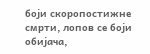боји скоропостижне смрти, лопов се боји обијача,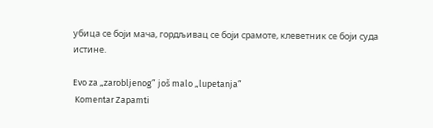убица се боји мача, гордљивац се боји срамоте, клеветник се боји суда истине.

Evo za „zarobljenog” još malo „lupetanja”
 Komentar Zapamti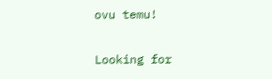ovu temu!

Looking for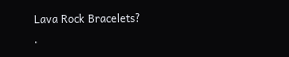Lava Rock Bracelets?
.